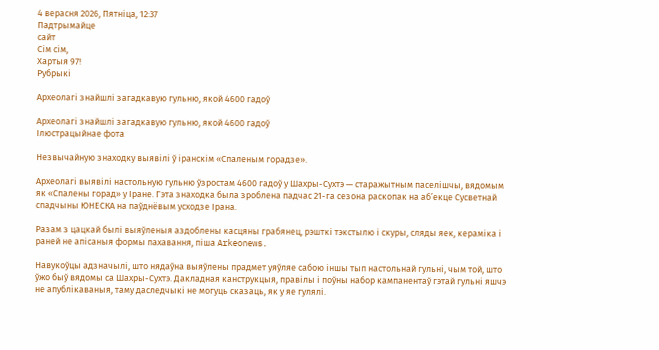4 верасня 2026, Пятніца, 12:37
Падтрымайце
сайт
Сім сім,
Хартыя 97!
Рубрыкі

Археолагі знайшлі загадкавую гульню, якой 4600 гадоў

Археолагі знайшлі загадкавую гульню, якой 4600 гадоў
Ілюстрацыйнае фота

Незвычайную знаходку выявілі ў іранскім «Спаленым горадзе».

Археолагі выявілі настольную гульню ўзростам 4600 гадоў у Шахры-Сухтэ — старажытным паселішчы, вядомым як «Спалены горад» у Іране. Гэта знаходка была зроблена падчас 21-га сезона раскопак на аб’екце Сусветнай спадчыны ЮНЕСКА на паўднёвым усходзе Ірана.

Разам з цацкай былі выяўленыя аздоблены касцяны грабянец, рэшткі тэкстылю і скуры, сляды яек, кераміка і раней не апісаныя формы пахавання, піша Arkeonews.

Навукоўцы адзначылі, што нядаўна выяўлены прадмет уяўляе сабою іншы тып настольнай гульні, чым той, што ўжо быў вядомы са Шахры-Сухтэ. Дакладная канструкцыя, правілы і поўны набор кампанентаў гэтай гульні яшчэ не апублікаваныя, таму даследчыкі не могуць сказаць, як у яе гулялі.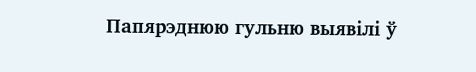Папярэднюю гульню выявілі ў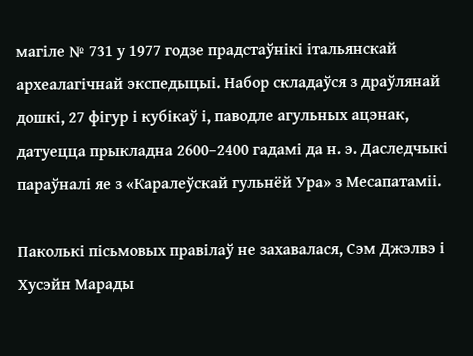магіле № 731 у 1977 годзе прадстаўнікі італьянскай археалагічнай экспедыцыі. Набор складаўся з драўлянай дошкі, 27 фігур і кубікаў і, паводле агульных ацэнак, датуецца прыкладна 2600–2400 гадамі да н. э. Даследчыкі параўналі яе з «Каралеўскай гульнёй Ура» з Месапатаміі.

Паколькі пісьмовых правілаў не захавалася, Сэм Джэлвэ і Хусэйн Марады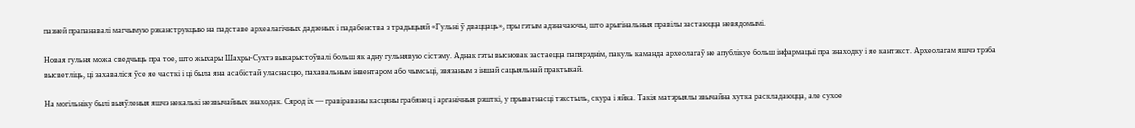пазней прапанавалі магчымую рэканструкцыю на падставе археалагічных дадзеных і падабенства з традыцыяй «Гульні ў дваццаць», пры гэтым адзначаючы, што арыгінальныя правілы застаюцца невядомымі.

Новая гульня можа сведчыць пра тое, што жыхары Шахры-Сухтэ выкарыстоўвалі больш як адну гульнявую сістэму. Аднак гэты высновак застаецца папярэднім, пакуль каманда археолагаў не апублікуе больш інфармацыі пра знаходку і яе кантэкст. Археолагам яшчэ трэба высветліць, ці захаваліся ўсе яе часткі і ці была яна асабістай уласнасцю, пахавальным інвентаром або чымсьці, звязаным з іншай сацыяльнай практыкай.

На могільніку былі выяўленыя яшчэ некалькі незвычайных знаходак. Сярод іх — гравіраваны касцяны грабянец і арганічныя рэшткі, у прыватнасці тэкстыль, скура і яйка. Такія матэрыялы звычайна хутка раскладаюцца, але сухое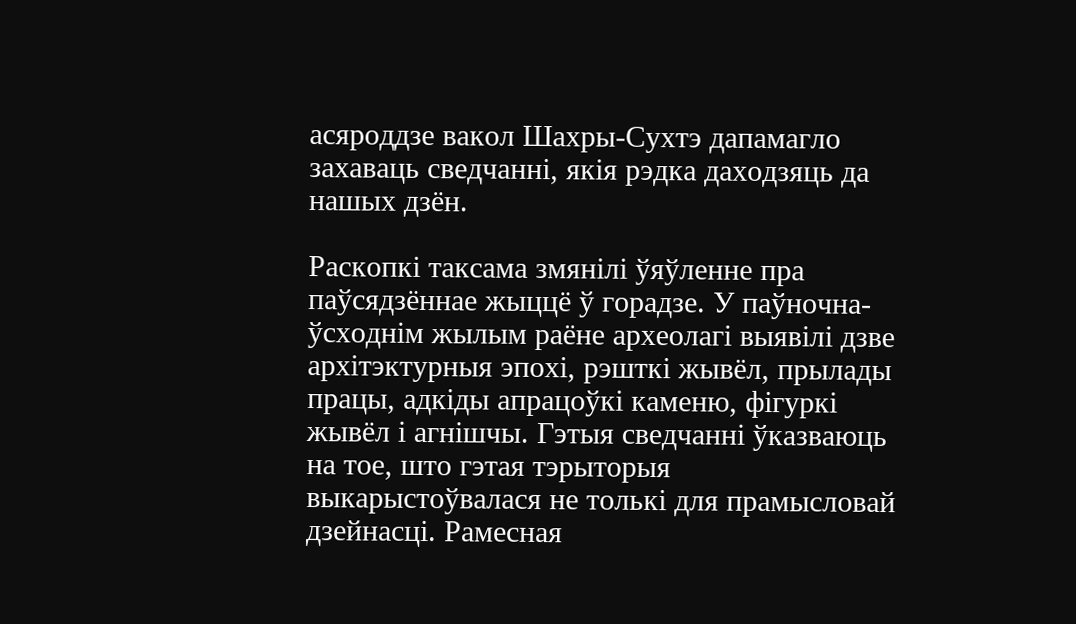асяроддзе вакол Шахры-Сухтэ дапамагло захаваць сведчанні, якія рэдка даходзяць да нашых дзён.

Раскопкі таксама змянілі ўяўленне пра паўсядзённае жыццё ў горадзе. У паўночна-ўсходнім жылым раёне археолагі выявілі дзве архітэктурныя эпохі, рэшткі жывёл, прылады працы, адкіды апрацоўкі каменю, фігуркі жывёл і агнішчы. Гэтыя сведчанні ўказваюць на тое, што гэтая тэрыторыя выкарыстоўвалася не толькі для прамысловай дзейнасці. Рамесная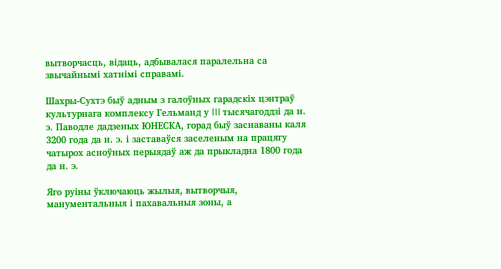вытворчасць, відаць, адбывалася паралельна са звычайнымі хатнімі справамі.

Шахры-Сухтэ быў адным з галоўных гарадскіх цэнтраў культурнага комплексу Гельманд у III тысячагоддзі да н. э. Паводле дадзеных ЮНЕСКА, горад быў заснаваны каля 3200 года да н. э. і заставаўся заселеным на працягу чатырох асноўных перыядаў аж да прыкладна 1800 года да н. э.

Яго руіны ўключаюць жылыя, вытворчыя, манументальныя і пахавальныя зоны, а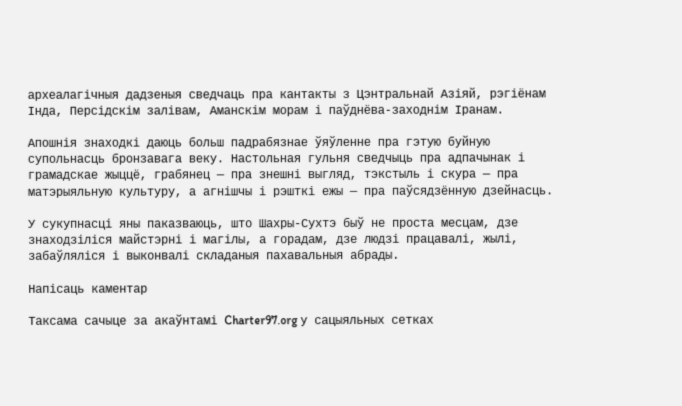археалагічныя дадзеныя сведчаць пра кантакты з Цэнтральнай Азіяй, рэгіёнам Інда, Персідскім залівам, Аманскім морам і паўднёва-заходнім Іранам.

Апошнія знаходкі даюць больш падрабязнае ўяўленне пра гэтую буйную супольнасць бронзавага веку. Настольная гульня сведчыць пра адпачынак і грамадскае жыццё, грабянец — пра знешні выгляд, тэкстыль і скура — пра матэрыяльную культуру, а агнішчы і рэшткі ежы — пра паўсядзённую дзейнасць.

У сукупнасці яны паказваюць, што Шахры-Сухтэ быў не проста месцам, дзе знаходзіліся майстэрні і магілы, а горадам, дзе людзі працавалі, жылі, забаўляліся і выконвалі складаныя пахавальныя абрады.

Напісаць каментар

Таксама сачыце за акаўнтамі Charter97.org у сацыяльных сетках